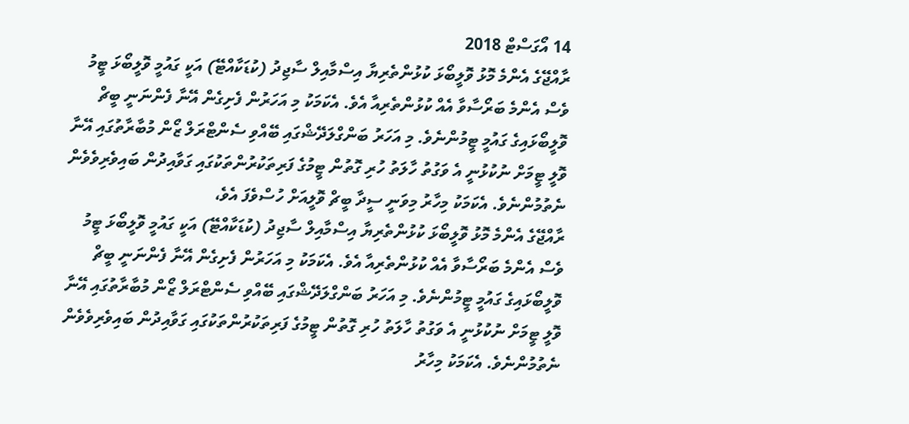14 އޯގަސްޓް 2018
ރާއްޖޭގެ އެންމެ މޮޅު ވޮލީބޯޅަ ކުޅުންތެރިޔާ އިސްމާއިލް ސާޖިދު (ކުޑަކާއްޓޭ) އަކީ ގައުމީ ވޮލީބޯޅަ ޓީމު ވެސް އެންމެ ބަރޯސާވާ އެއް ކުޅުންތެރިއާ އެވެ. އެކަމަކު މި އަހަރުން ފެށިގެން އޭނާ ފެންނަނީ ބީޗް ވޮލީބޯޅައިގެ ގައުމީ ޓީމުންނެވެ. މި އަހަރު ބަންގްލަދޭޝްގައި ބޭއްވި ސެންޓްރަލް ޒޯން މުބާރާތުގައި އޭނާ ވޮލީ ޓީމަށް ނުކުޅުނީ އެ ވަގުތު ހާލަތު ހުރި ގޮތުން ޓީމުގެ ފަރިތަކުރުންތަކުގައި ގަވާއިދުން ބައިވެރިވެވެން ނެތުމުންނެވެ. އެކަމަކު މިހާރު މިވަނީ ސީދާ ބީޗް ވޮލީއަށް ހުސްވެފަ އެވެ،
ރާއްޖޭގެ އެންމެ މޮޅު ވޮލީބޯޅަ ކުޅުންތެރިޔާ އިސްމާއިލް ސާޖިދު (ކުޑަކާއްޓޭ) އަކީ ގައުމީ ވޮލީބޯޅަ ޓީމު ވެސް އެންމެ ބަރޯސާވާ އެއް ކުޅުންތެރިއާ އެވެ. އެކަމަކު މި އަހަރުން ފެށިގެން އޭނާ ފެންނަނީ ބީޗް ވޮލީބޯޅައިގެ ގައުމީ ޓީމުންނެވެ. މި އަހަރު ބަންގްލަދޭޝްގައި ބޭއްވި ސެންޓްރަލް ޒޯން މުބާރާތުގައި އޭނާ ވޮލީ ޓީމަށް ނުކުޅުނީ އެ ވަގުތު ހާލަތު ހުރި ގޮތުން ޓީމުގެ ފަރިތަކުރުންތަކުގައި ގަވާއިދުން ބައިވެރިވެވެން ނެތުމުންނެވެ. އެކަމަކު މިހާރު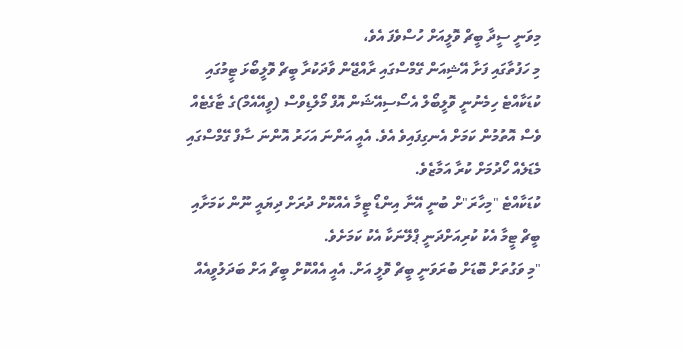މިވަނީ ސީދާ ބީޗް ވޮލީއަށް ހުސްވެފަ އެވެ،
މި ހަފުތާގައި ފަށާ އޭޝިއަން ގޭމްސްގައި ރާއްޖޭން ވާދަކުރާ ބީޗް ވޮލީބޯޅަ ޓީމުގައި ކުޑަކާއްޓެ ހިމެނުނީ ވޮލީބޯލް އެސޯސިއޭޝަން އޮފް މޯލްޑިވްސް (ވީއޭއެމް)ގެ ޓާގެޓެއް ވެސް އޮތުމުން ކަމަށް އެނގިފައިވެ އެވެ. އެއީ އަންނަ އަހަރު އޮންނަ ސާފް ގޭމްސްގައި މެޑަލެއް ހޯދުމަށް ކުރާ އަމާޒެވެ.
ކުޑަކާއްޓެ "މިހާރަ"ށް ބުނީ އޭނާ އިންޑޯ ޓީމާ އެއްކޮށް ދުރަށް ދިޔައީ ނޫން ކަމަށާއި ބީޗް ޓީމާ އެކު ކުރިއަށްދަނީ ޕްލޭނަކާ އެކު ކަމަށެވެ.
"މި ވަގުތަށް ބޮޑަށް ބުރަވަނީ ބީޗް ވޮލީ އަށް. އެއީ އެއްކޮށް ބީޗް އަށް ބަދަލުވީއެއް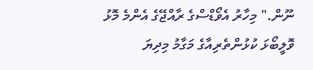ނޫން." މިހާރު އެވޯޑްސްގެ ރާއްޖޭގެ އެންމެ މޮޅު ވޮލީބޯޅަ ކުޅުންތެރިއާގެ މަގާމު މިދިޔަ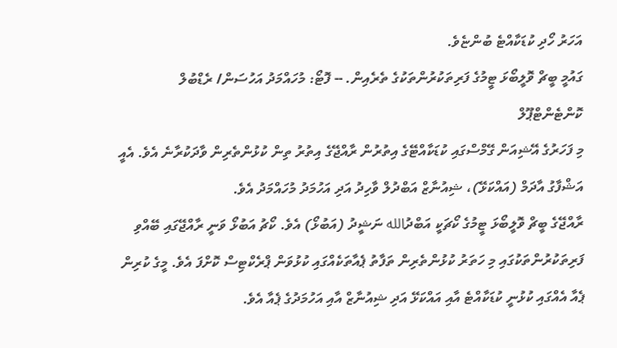އަހަރު ހޯދި ކުޑަކާއްޓެ ބުންޏެވެ.
ގައުމީ ބީޗް ވޮލީބޯޅަ ޓީމުގެ ފަރިތަކުރުންތަކުގެ ތެރެއިން. -- ފޮޓޯ: މުހައްމަދު އަހުސަން/ ރެޑްބުލް ކޮންޓެންޓްޕޫލް
މި ފަހަރުގެ އޭޝިއަން ގޭމްސްގައި ކުޑަކާއްޓޭގެ އިތުރުން ރާއްޖޭގެ އިތުރު ތިން ކުޅުންތެރިން ވާދަކުރާނެ އެވެ. އެއީ އަޝްފާގު އާދަމް (އައްކަޅޭ)، ޝިއުނާޒް އަބްދުލް ވާހިދު އަދި އަހުމަދު މުހައްމަދު އެވެ.
ރާއްޖޭގެ ބީޗް ވޮލީބޯޅަ ޓީމުގެ ކޯޗަކީ އަބްދުالله ނަޝީދު (އަބުޅޯ) އެވެ. ކޯޗު އަބުޅޯ ވަނީ ރާއްޖޭގައި ބޭއްވި ފަރިތަކުރުންތަކުގައި މި ހަތަރު ކުޅުންތެރިން ތަފާތު ޕެއާތަކެއްގައި ކުޅުވަން ޕްރެކްޓިސް ކޮށްފަ އެވެ. މީގެ ކުރިން ޕެއާ އެއްގައި ކުޅުނީ ކުޑަކާއްޓެ އާއި އައްކަޅޭ އަދި ޝިއުނާޒް އާއި އަހުމަދުގެ ޕެއާ އެވެ.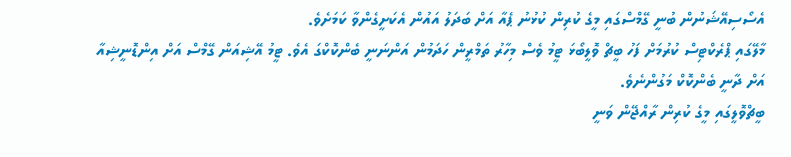އެސޯސިއޭޝަނުން ބުނީ ގޭމްސްގައި މީގެ ކުރިން ކުޅުނު ޕެއާ އަށް ބަދަލު އައުން އެކަށީގެންވާ ކަމަށެވެ.
މާލޭގައި ޕްރެކްޓިސް ކުރުމަށް ފަހު ބީޗް ވޮލީބޯޅަ ޓީމު ވެސް މިހާރު ތަމްރީން ހަދަމުން އަންނަނީ ބެންކޮކްގަ އެވެ. ޓީމު އޭޝިއަން ގޭމްސް އަށް އިންޑޮނީޝިއާ އަށް ދާނީ ބެންކޮކް މަގުންނެވެ.
ބީޗްވޮލީގައި މީގެ ކުރިން ރާއްޖޭން ވަނީ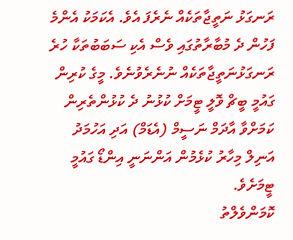ރަނގަޅު ނަތީޖާތަކެއް ނެރެފަ އެވެ. އެކަމަކު އެންމެ ފަހުން ދެ މުބާރާތުގައި ވެސް އެކި ސަބަބުތަކާ ހުރެ ރަނގަޅުނަތީޖާތަކެއް ނުނެރެވުނެވެ. މީގެ ކުރިން ގައުމީ ބީޗް ވޮލީ ޓީމަށް ކުޅުނު ދެ ކުޅުންތެރިން ކަމަށްވާ އާދަމް ނަސީމް (އެޑަމް) އަދި އަހުމަދު އަނިލް މިހާރު ކުޅެމުން އަންނަނީ އިންޑޯ ގައުމީ ޓީމަށެވެ.
ކޮމަންވެލްތު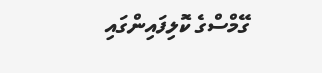ގޭމްސްގެ ކޮލިފައިންގައި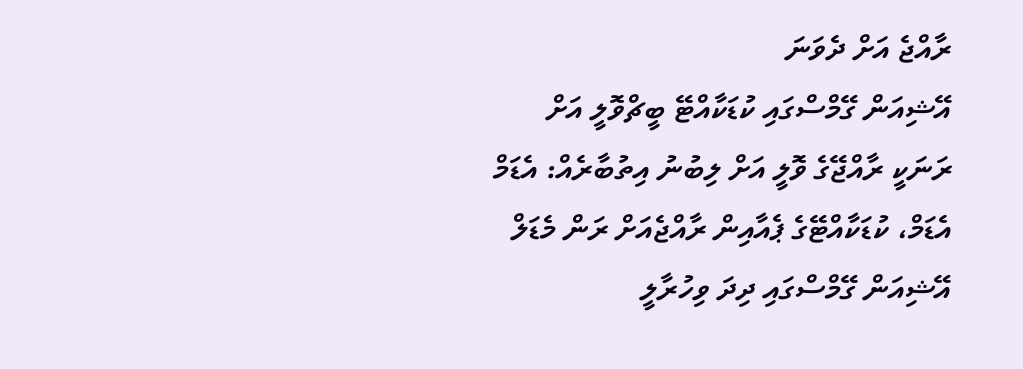ރާއްޖެ އަށް ދެވަނަ
އޭޝިއަން ގޭމްސްގައި ކުޑަކާއްޓޭ ބީޗްވޮލީ އަށް
ރަނަކީ ރާއްޖޭގެ ވޮލީ އަށް ލިބުނު އިތުބާރެއް: އެޑަމް
އެޑަމް، ކުޑަކާއްޓޭގެ ޕެއާއިން ރާއްޖެއަށް ރަން މެޑަލް
އޭޝިއަން ގޭމްސްގައި ދިދަ ވިހުރާލީ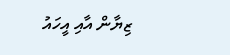ޒިޔާން އާއި އީހައު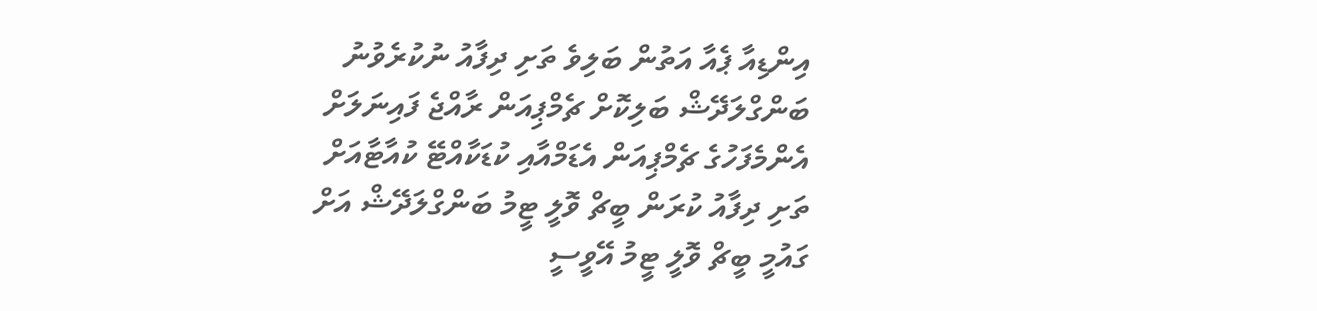އިންޑިއާ ޕެއާ އަތުން ބަލިވެ ތަށި ދިފާއު ނުކުރެވުނު
ބަންގްލަދޭޝް ބަލިކޮށް ޗެމްޕިއަން ރާއްޖެ ފައިނަލަށް
އެންމެފަހުގެ ޗެމްޕިއަން އެޑަމްއާއި ކުޑަކާއްޓޭ ކުއާޓާއަށް
ތަށި ދިފާއު ކުރަން ބީޗް ވޮލީ ޓީމު ބަންގްލަދޭޝް އަށް
ގައުމީ ބީޗް ވޮލީ ޓީމު އޭވީސީ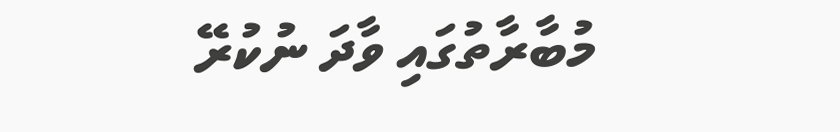މުބާރާތުގައި ވާދަ ނުކުރޭ